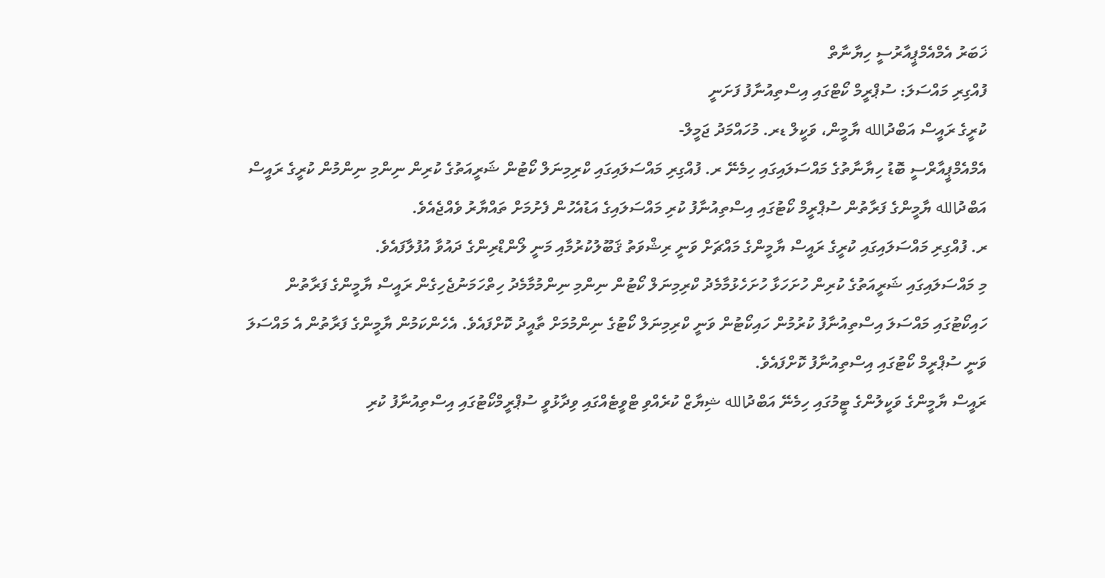ޚަބަރު އެމްއެމްޕީއާރުސީ ހިޔާނާތް
ފުއްގިރި މައްސަލަ: ސުޕްރީމް ކޯޓްގައި އިސްތިއުނާފު ފަށަނީ
ކުރީގެ ރައީސް އަބްދުالله ޔާމީން، ވަކީލް ޑރ. މުހައްމަދު ޖަމީލް-
އެމްއެމްޕީއާރްސީ ބޮޑު ހިޔާނާތުގެ މައްސަލައިގައި ހިމެނޭ ރ. ފުއްގިރި މައްސަލައިގައި ކްރިމިނަލް ކޯޓުން ޝަރީއަތުގެ ކުރިން ނިންމި ނިންމުން ކުރީގެ ރައީސް އަބްދުالله ޔާމީންގެ ފަރާތުން ސުޕްރީމް ކޯޓުގައި އިސްތިއުނާފު ކުރި މައްސަލައިގެ އަޑުއެހުން ފެށުމަށް ތައްޔާރު ވެއްޖެއެވެ.
ރ. ފުއްގިރި މައްސަލައިގައި ކުރީގެ ރައީސް ޔާމީންގެ މައްޗަށް ވަނީ ރިޝްވަތު ޤަބޫލުކުރުމާއި މަނީ ލޯންޑްރިންގެ ދައުވާ އުފުލާފައެވެ.
މި މައްސަލައިގައި ޝަރީއަތުގެ ކުރިން ހުށަހަޅާ ހުށަހެޅުމާމެދު ކްރިމިނަލް ކޯޓުން ނިންމި ނިންމުމާމެދު ހިތްހަމަނުޖެހިގެން ރައީސް ޔާމީންގެ ފަރާތުން ހައިކޯޓުގައި މައްސަލަ އިސްތިއުނާފު ކުރުމުން ހައިކޯޓުން ވަނީ ކްރިމިނަލް ކޯޓުގެ ނިންމުމަށް ތާއީދު ކޮށްފައެވެ. އެހެންކަމުން ޔާމީންގެ ފަރާތުން އެ މައްސަލަ ވަނީ ސުޕްރީމް ކޯޓުގައި އިސްތިއުނާފު ކޮށްފައެވެ.
ރައީސް ޔާމީންގެ ވަކީލުންގެ ޓީމުގައި ހިމެނޭ އަބްދުالله ޝިޔާޒް ކުރެއްވި ޓްވީޓެއްގައި ވިދާޅުވީ ސުޕްރީމްކޯޓުގައި އިސްތިއުނާފު ކުރި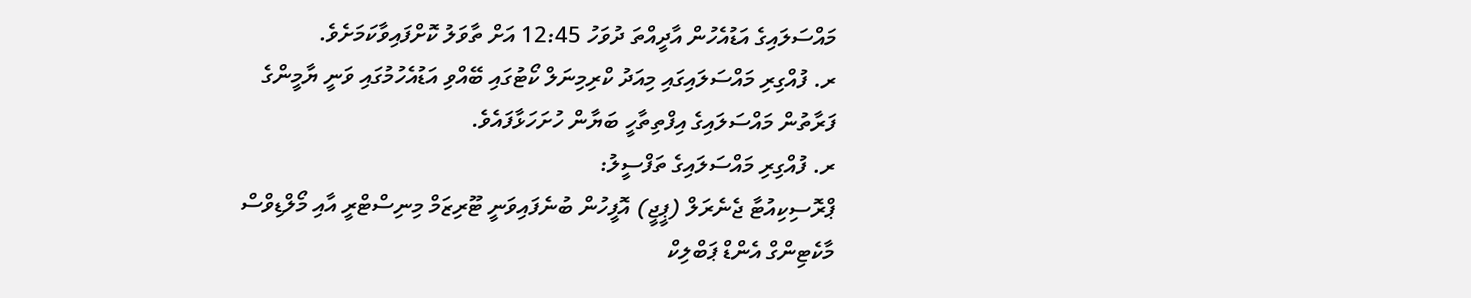މައްސަލައިގެ އަޑުއެހުން އާދީއްތަ ދުވަހު 12:45 އަށް ތާވަލު ކޮށްފައިވާކަމަށެވެ.
ރ. ފުއްގިރި މައްސަލައިގައި މިއަދު ކްރިމިނަލް ކޯޓުގައި ބޭއްވި އަޑުއެހުމުގައި ވަނީ ޔާމީންގެ ފަރާތުން މައްސަލައިގެ އިފްތިތާހީ ބަޔާން ހުށަހަޅާފައެވެ.
ރ. ފުއްގިރި މައްސަލައިގެ ތަފްސީލު:
ޕްރޮސިކިއުޓާ ޖެނެރަލް (ޕީޖީ) އޮފީހުން ބުނެފައިވަނީ ޓޫރިޒަމް މިނިސްޓްރީ އާއި މޯލްޑިވްސް މާކެޓިންގް އެންޑް ޕަބްލިކް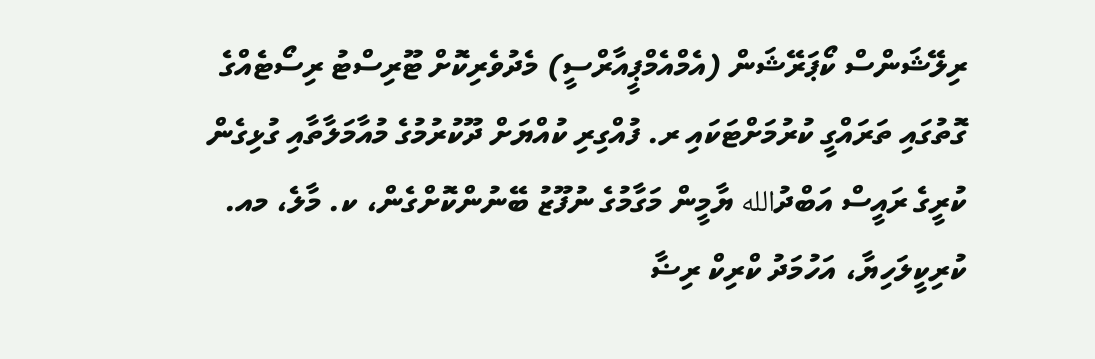ރިލޭޝަންސް ކޯޕަރޭޝަން (އެމްއެމްޕީއާރްސީ) މެދުވެރިކޮށް ޓޫރިސްޓު ރިސޯޓެއްގެ ގޮތުގައި ތަރައްގީ ކުރުމަށްޓަކައި ރ. ފުއްގިރި ކުއްޔަށް ދޫކުރުމުގެ މުއާމަލާތާއި ގުޅިގެން ކުރީގެ ރައީސް އަބްދުالله ޔާމީން މަގާމުގެ ނުފޫޒު ބޭނުންކޮށްގެން، ކ. މާލެ، މއ. ކުރިކީލަހިޔާ، އަހުމަދު ކްރިކް ރިޟާ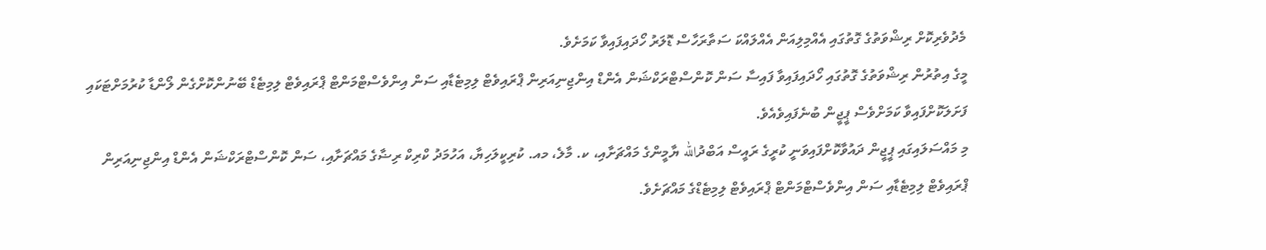މެދުވެރިކޮށް ރިޝްވަތުގެ ގޮތުގައި އެއްމިލިއަން އެއްލައްކަ ސަތާރަހާސް ޑޮލަރު ހޯދައިފައިވާ ކަމަށެވެ.
މީގެ އިތުރުން ރިޝްވަތުގެ ގޮތުގައި ހޯދައިފައިވާ ފައިސާ ސަން ކޮންސްޓްރަކްޝަން އެންޑް އިންޖިނިއަރިން ޕްރައިވެޓް ލިމިޓެޑާއި ސަން އިންވެސްޓްމަންޓް ޕްރައިވެޓް ލިމިޓެޑް ބޭނުންކޮށްގެން ލޯންޑާ ކުރުމަށްޓަކައި ފަށަލަކޮށްފައިވާ ކަމަށްވެސް ޕީޖީން ބުނެފައިވެއެވެ.
މި މައްސަލައިގައި ޕީޖީން ދައުވާކޮށްފައިވަނީ ކުރީގެ ރައީސް އަބްދުالله ޔާމީންގެ މައްޗަށާއި، ކ. މާލެ، މއ. ކުރިކީލަހިޔާ، އަހުމަދު ކްރިކް ރިޟާގެ މައްޗަށާއި، ސަން ކޮންސްޓްރަކްޝަން އެންޑް އިންޖިނިއަރިން ޕްރައިވެޓް ލިމިޓެޑާއި ސަން އިންވެސްޓްމަންޓް ޕްރައިވެޓް ލިމިޓެޑްގެ މައްޗަށެވެ.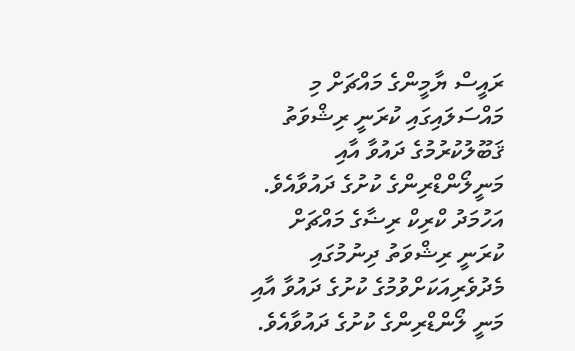ރައީސް ޔާމީންގެ މައްޗަށް މި މައްސަލައިގައި ކުރަނީ ރިޝްވަތު ޤަބޫލުކުރުމުގެ ދައުވާ އާއި މަނީލޯންޑްރިންގެ ކުށުގެ ދައުވާއެވެ. އަހުމަދު ކްރިކް ރިޟާގެ މައްޗަށް ކުރަނީ ރިޝްވަތު ދިނުމުގައި މެދުވެރިއަކަށްވުމުގެ ކުށުގެ ދައުވާ އާއި މަނީ ލޯންޑްރިންގެ ކުށުގެ ދައުވާއެވެ.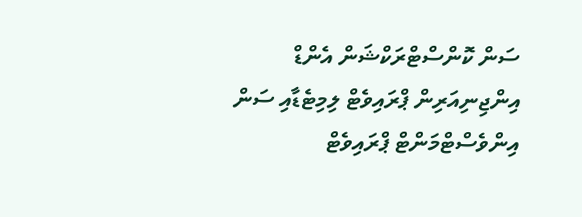ސަން ކޮންސްޓްރަކްޝަން އެންޑް އިންޖިނިއަރިން ޕްރައިވެޓް ލިމިޓެޑާއި ސަން އިންވެސްޓްމަންޓް ޕްރައިވެޓް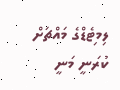ލިމިޓެޑްގެ މައްޗަށް ކުރަނީ މަނީ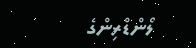ލޯންޑްރިންގެ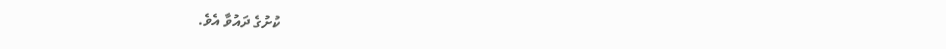ކުށުގެ ދައުވާ އެވެ.